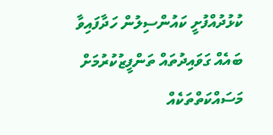ކުޅުދުއްފުށީ ކައުންސިލުން ހަދާފައިވާ ބައެއް ގަވައިދުތައް ތަންފީޒުކުރުމަށް މަސައްކަތްތަކެއް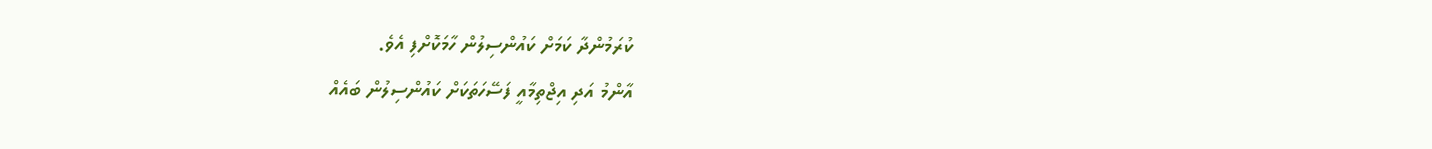ކުރަމުންދާ ކަމަށް ކައުންސިލުން ހާމަކޮށްފި އެވެ.
އާންމު އަދި އިޖްތިމާއީ ފަސޭހަތަކަށް ކައުންސިލުން ބައެއް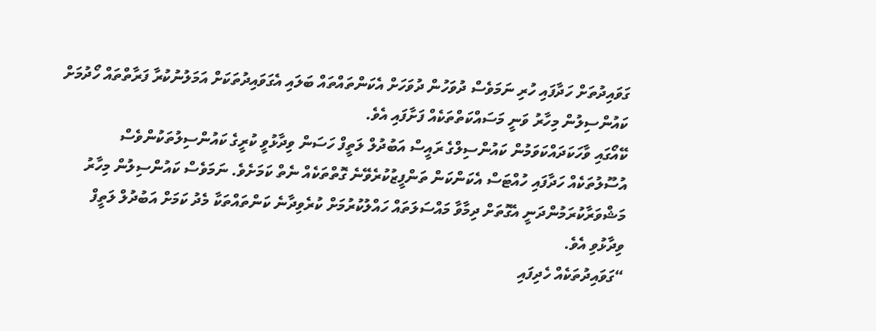ގަވައިދުތަށް ހަދާފައި ހުރި ނަމަވެސް ދުވަހުން ދުވަހަށް އެކަންތައްތައް ބަލައި އެގަވައިދުތަކަށް އަމަލުނުކުރާ ފަރާތްތައް ހޯދުމަށް ކައުންސިލުން މިހާރު ވަނީ މަސައްކަތްތަކެއް ފަށާފައި އެވެ.
ކޭއޯގައި ވާހަކަދައްކަވަމުން ކައުންސިލްގެ ރައީސް އަބުދުލް ލަތީފް ހަސަން ވިދާޅުވީ ކުރީގެ ކައުންސިލުތަކުންވެސް އުސޫލުތަކެއް ހަދާފައި ހުއްޓަސް އެކަންކަން ތަންފީޒުކުރެވޭނެ ގޮތްތަކެއް ނެތް ކަމަށެވެ. ނަމަވެސް ކައުންސިލުން މިހާރު މަޝްވަރާކުރަމުންދަނީ އެގޮތަށް ދިމާވާ މައްސަލަތައް ހައްލުކުރުމަށް ކުރެވިދާނެ ކަންތައްތަކާ މެދު ކަމަށް އަބުދުލް ލަތީފް ވިދާޅުވި އެވެ.
“ގަވައިދުތަކެއް ހެދިފައި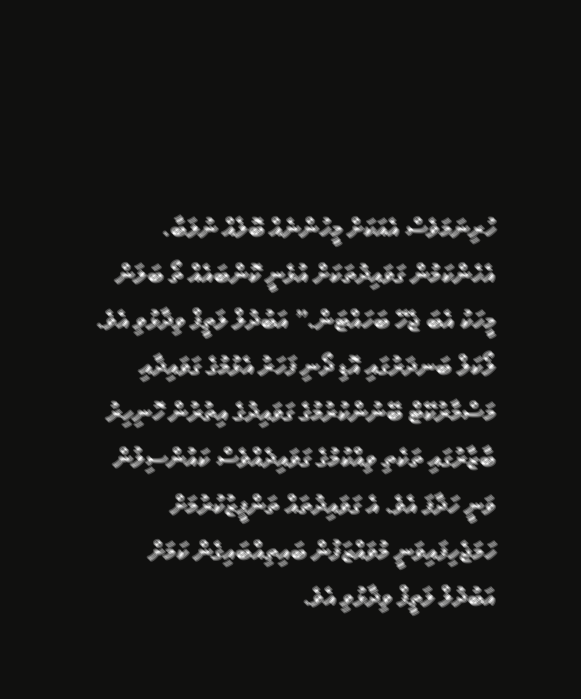ހުރިނަމަވެސް އެއަކަށް މީހުންނެއް ބޮލެއް ނުލަބާ. އެހެންކަމުން ގަވައިދުތަކަށް އުޅެނީ ކޮންބައެއް ތޯ ބަލަން މީހަކު އެބަ ޖެހޭ ބަހައްޓަން.” އަބުދުލް ލަތީފް ވިދާޅުވި އެވެ.
ލޯކަލް ބަނދަރުގައި އޮޑި ދޯނި ފަހަރު އެޅުމުގެ ގަވައިދާއި މަސްމާރުކޭޓް ބޭނުންކުރުމުގެ ގަވައިދުގެ އިތުރުން ހޮނިހިރު ބާޒާރުގައި ތަކެތި ވިއްކުމުގެ ގަވައިދެއްވެސް ކައުންސިލުން ވަނީ ހަދާފަ އެވެ. އެ ގަވައިދުތައް ތަންފީޒުކުރުމަށް ހަމަޖެހިފައިވަނީ މުވައްޒަފުން ބައިތިއްބައިގެން ކަމަށް އަބުދުލް ލަތީފް ވިދާޅުވި އެވެ.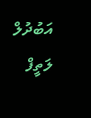އަބުދުލް ލަތީފް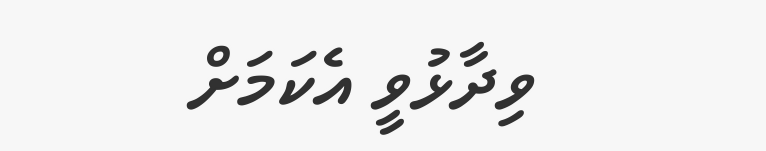ވިދާޅުވީ އެކަމަށް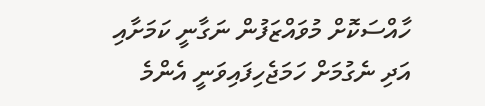ހާއްސަކޮށް މުވައްޒަފުން ނަގާނީ ކަމަށާއި އަދި ނެގުމަށް ހަމަޖެހިފައިވަނީ އެންމެ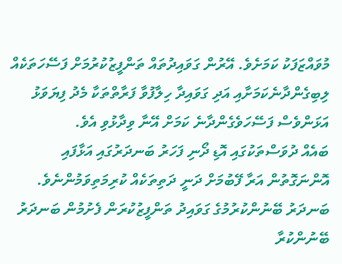މުވައްޒަފަކު ކަމަށެވެ. އޭރުން ގަވައިދުތައް ތަންފީޒުކުރުމަށް ފަސޭހަތަކެއް ލިބިގެންދާނެކަމަށާއި އަދި ގަވައިދާ ހިލާފުވާ ފަރާތްތަކާ މެދު ފިޔަވަޅު އަޅަންވެސް ފަސޭހަވެގެންދާނެ ކަމަށް އޭނާ ވިދާޅުވި އެވެ.
ބައެއް ދުވަސްތަކުގައި އޮޑި ދޯނި ފަހަރު ބަނދަރުގައި އަޅާފައި އޮންނަގޮތުން އަރާ ފޭބުމަށް ދަނީ ދަތިތަކެއް ކުރިމަތިވަމުންނެވެ. ބަނދަރު ބޭނުންކުރުމުގެ ގަވައިދު ތަންފީޒުކުރަން ފެށުމުން ބަނދަރު ބޭނުންކުރާ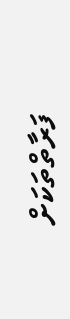ފަރާތްތަކަށް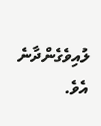ލުއިވެގެންދާނެ އެވެ.